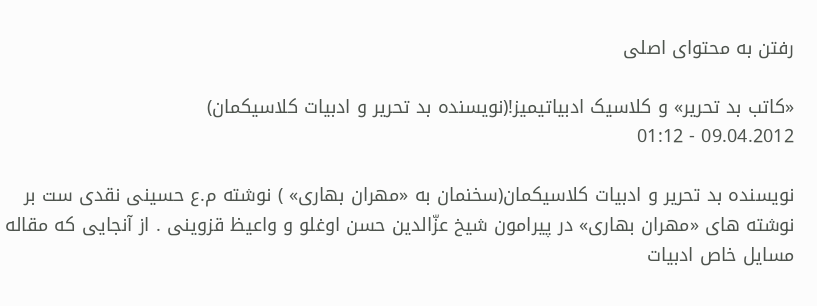رفتن به محتوای اصلی

«کاتب بد تحریر» و کلاسیک ادبیاتیمیز!(نویسنده بد تحریر و ادبیات کلاسیکمان)
09.04.2012 - 01:12

نویسنده بد تحریر و ادبیات کلاسیکمان(سخنمان به «مهران بهاری» ) نوشته م.ع حسینی نقدی ست بر نوشته های «مهران بهاری» در پیرامون شیخ عزّالدین حسن اوغلو و واعیظ قزوینی . از آنجایی که مقاله مسایل خاص ادبیات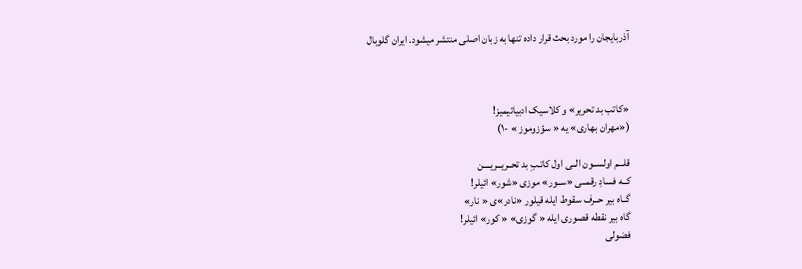آذربایجان را مورد بحث قرار داده تنها به زبان اصلی منتشر میشود. ایران گلوبال



«کاتب بد تحریر» و کلاسیک ادبیاتیمیز!
(«مهران بهاری» یه « سؤزوموز » -۱)

قلـــم اولســون الــی اول کاتـبِ بد تحــریــریــــن
کــه فسادِ رقمــی «ســور» موزی «شور» ائیلر!
گــاه بیر حــرف سقوط ایله قیلور «نادر»ی « نار»
گاه بیر نقطه قصوری ایله « گوزی» « کور» ائیلر!
فضولی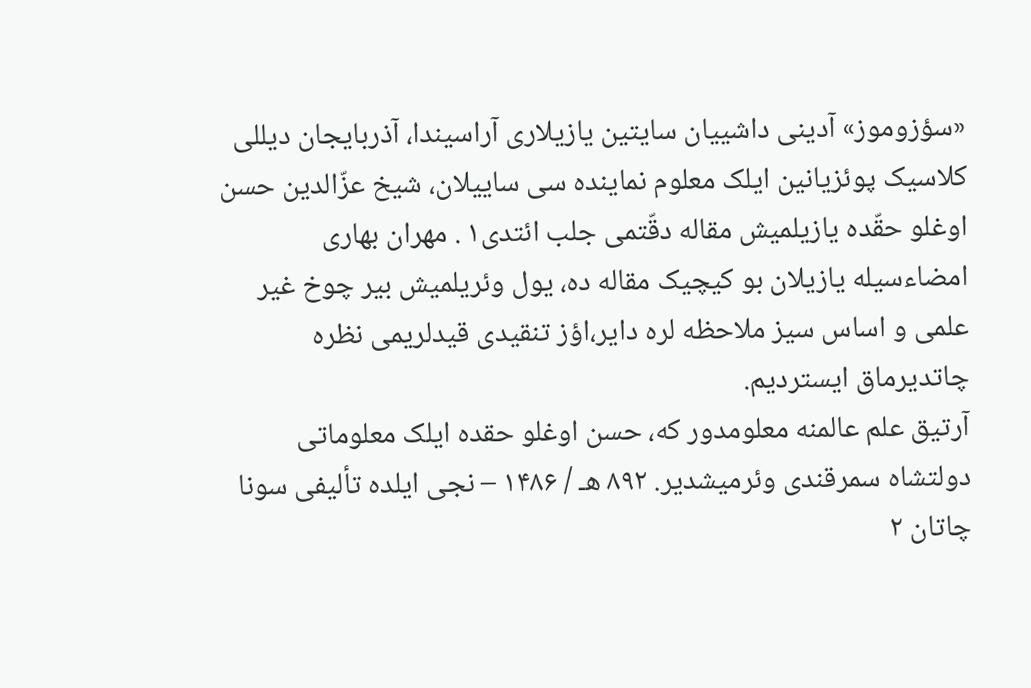«سؤزوموز» آدینی داشییان سایتین یازیلاری آراسیندا، آذربایجان دیللی کلاسیک پوئزیانین ایلک معلوم نماینده سی ساییلان، شیخ عزّالدین حسن اوغلو حقّده یازیلمیش مقاله دقّتمی جلب ائتدی۱ . مهران بهاری امضاءسیله یازیلان بو کیچیک مقاله ده، یول وئریلمیش بیر چوخ غیر علمی و اساس سیز ملاحظه لره دایر،اؤز تنقیدی قیدلریمی نظره چاتدیرماق ایستردیم.
آرتیق علم عالمنه معلومدور که، حسن اوغلو حقده ایلک معلوماتی دولتشاه سمرقندی وئرمیشدیر. ۸۹۲ هـ / ۱۴۸۶ – نجی ایلده تألیفی سونا چاتان ۲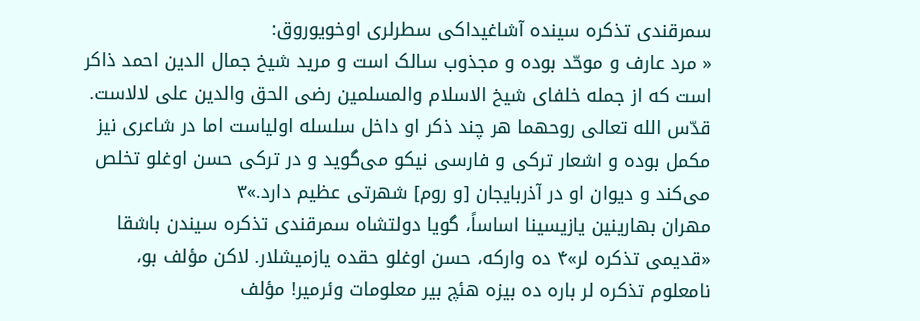سمرقندی تذکره سینده آشاغیداکی سطرلری اوخویوروق:
« مرد عارف و موحّد بوده و مجذوب سالک است و مرید شیخ جمال الدین احمد ذاکر است که از جمله خلفای شیخ الاسلام والمسلمین رضی الحق والدین علی لالاست. قدّس الله تعالی روحهما هر چند ذکر او داخل سلسله اولیاست اما در شاعری نیز مکمل بوده و اشعار ترکی و فارسی نیکو می‌گوید و در ترکی حسن اوغلو تخلص می‌کند و دیوان او در آذربایجان [و روم] شهرتی عظیم دارد.»۳
مهران بهارینین یازیسینا اساساً، گویا دولتشاه سمرقندی تذکره سیندن باشقا «قدیمی تذکره لر»۴ ده وارکه، حسن اوغلو حقده یازمیشلار. لاکن مؤلف بو، نامعلوم تذکره لر باره ده بیزه هئچ بیر معلومات وئرمیر! مؤلف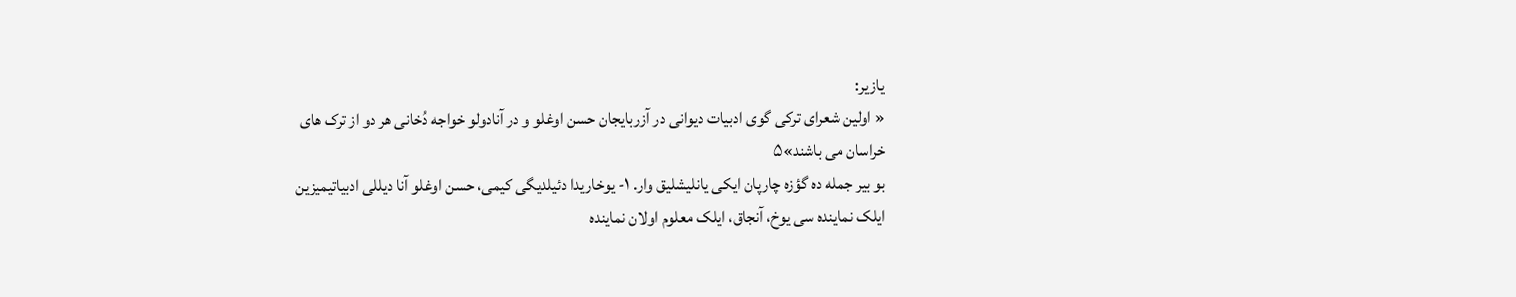یازیر:
« اولین شعرای ترکی گوی ادبیات دیوانی در آزربایجان حسن اوغلو و در آنادولو خواجه دُخانی هر دو از ترک های خراسان می باشند»۵
بو بیر جمله ده گؤزه چارپان ایکی یانلیشلیق وار. ۱- یوخاریدا دئیلدیگی کیمی، حسن اوغلو آنا دیللی ادبیاتیمیزین ایلک نماینده سی یوخ، آنجاق، ایلک معلوم اولان نماینده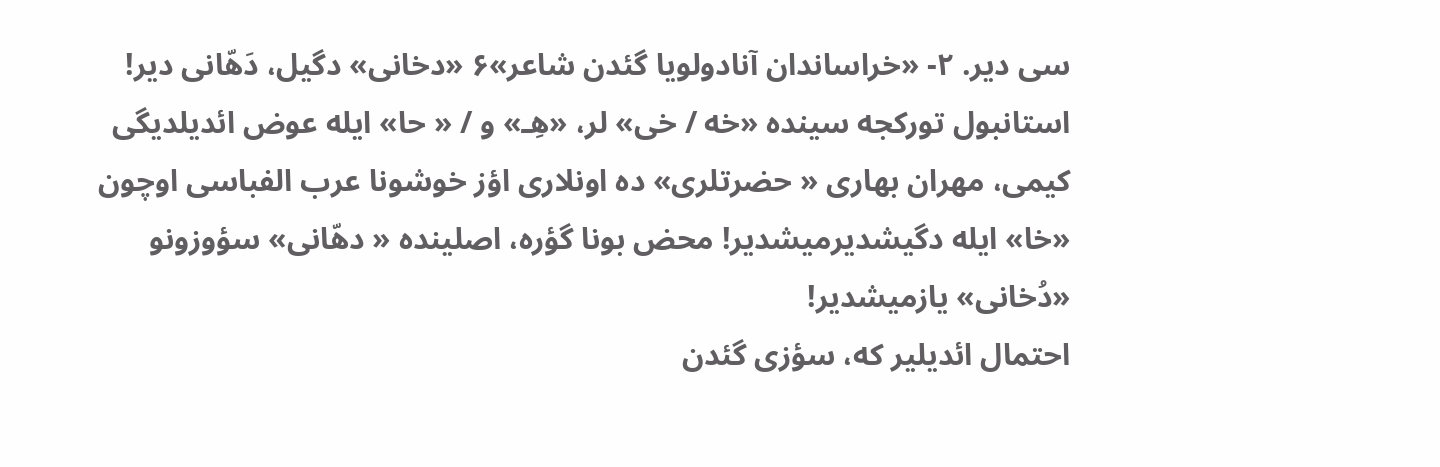سی دیر. ۲- «خراساندان آنادولویا گئدن شاعر»۶ «دخانی» دگیل، دَهّانی دیر! استانبول تورکجه سینده «خه / خی» لر، «هِـ» و / « حا» ایله عوض ائدیلدیگی کیمی، مهران بهاری « حضرتلری» ده اونلاری اؤز خوشونا عرب الفباسی اوچون «خا» ایله دگیشدیرمیشدیر! محض بونا گؤره، اصلینده « دهّانی» سؤوزونو «دُخانی» یازمیشدیر!
احتمال ائدیلیر که، سؤزی گئدن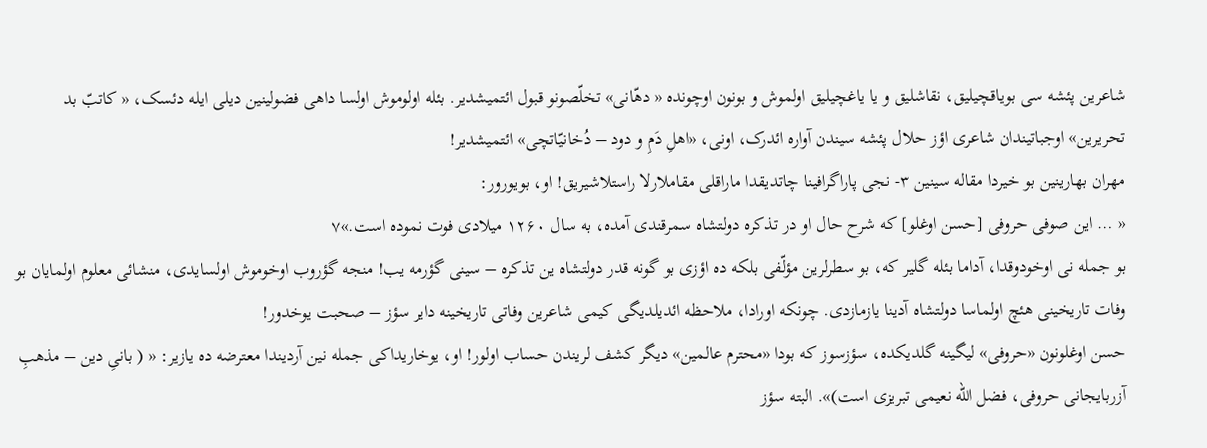شاعرین پئشه سی بویاقچیلیق، نقاشلیق و یا یاغچیلیق اولموش و بونون اوچونده « دهّانی» تخلّصونو قبول ائتمیشدیر. بئله اولوموش اولسا داهی فضولینین دیلی ایله دئسک، « کاتبّ بد تحریرین» اوجباتیندان شاعری اؤز حلال پئشه سیندن آواره ائدرک، اونی، «اهلِ دَمِ و دود – دُخانیّاتچی» ائتمیشدیر!
مهران بهارینین بو خیردا مقاله سینین ۳- نجی پاراگرافینا چاتدیقدا ماراقلی مقاملارلا راستلاشیریق! او، بویورور:
« … این صوفی حروفی [حسن اوغلو] که شرح حال او در تذکره دولتشاه سمرقندی آمده، به سال ۱۲۶۰ میلادی فوت نموده است.»۷
بو جمله نی اوخودوقدا، آداما بئله گلیر که، بو سطرلرین مؤلّفی بلکه ده اؤزی بو گونه قدر دولتشاه ین تذکره – سینی گؤرمه یب! منجه گؤروب اوخوموش اولسایدی، منشائی معلوم اولمایان بو وفات تاریخینی هئچ اولماسا دولتشاه آدینا یازمازدی. چونکه اورادا، ملاحظه ائدیلدیگی کیمی شاعرین وفاتی تاریخینه دایر سؤز – صحبت یوخدور!
حسن اوغلونون «حروفی» لیگینه گلدیکده، سؤزسوز که بودا «محترم عالمین» دیگر کشف لریندن حساب اولور! او، یوخاریداکی جمله نین آردیندا معترضه ده یازیر: « ( بانیِ دین – مذهبِ آزربایجانی حروفی، فضل الله نعیمی تبریزی است)». البته سؤز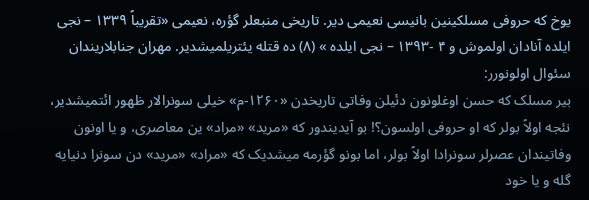یوخ که حروفی مسلکینین بانیسی نعیمی دیر. تاریخی منبعلر گؤره، نعیمی «تقریباً ۱۳۳۹ – نجی ایلده آنادان اولموش و ۴ -۱۳۹۳ – نجی ایلده » (۸) ده قتله یئتریلمیشدیر. مهران جنابلاریندان سئوال اولونورر:
بیر مسلک که حسن اوغلونون دئیلن وفاتی تاریخدن «۱۲۶۰-م» خیلی سونرالار ظهور ائتمیشدیر، نئجه اولاً بولر که او حروفی اولسون؟! بو آیدیندور که «مرید» «مراد» ین معاصری، و یا اونون وفاتیندان عصرلر سونرادا اولاً بولر، اما بونو گؤرمه میشدیک که «مراد» «مرید» دن سونرا دنیایه گله و یا خود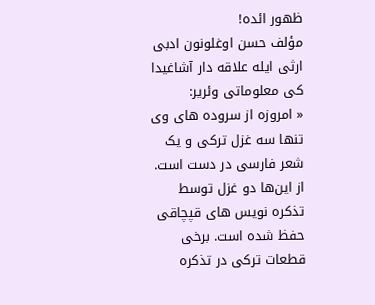ظهور ائده!
مؤلف حسن اوغلونون ادبی ارثی ایله علاقه دار آشاغیدا کی معلوماتی وئریر:
« امروزه از سروده های وی تنها سه غزل ترکی و یک شعر فارسی در دست است. از این‌ها دو غزل توسط تذکره نویس های قپچاقی حفظ شده است. برخی قطعات ترکی در تذکره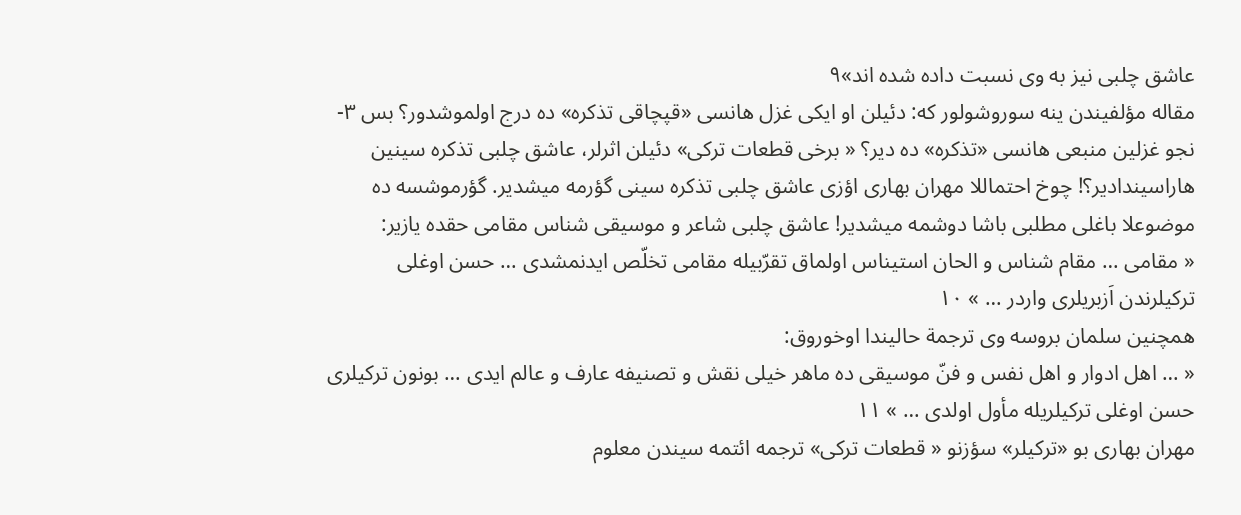عاشق چلبی نیز به وی نسبت داده شده اند»۹
مقاله مؤلفیندن ینه سوروشولور که: دئیلن او ایکی غزل هانسی «قپچاقی تذکره» ده درج اولموشدور؟ بس ۳- نجو غزلین منبعی هانسی «تذکره» ده دیر؟ « برخی قطعات ترکی» دئیلن اثرلر، عاشق چلبی تذکره سینین هاراسیندادیر؟! چوخ احتماللا مهران بهاری اؤزی عاشق چلبی تذکره سینی گؤرمه میشدیر. گؤرموشسه ده موضوعلا باغلی مطلبی باشا دوشمه میشدیر! عاشق چلبی شاعر و موسیقی شناس مقامی حقده یازیر:
« مقامی … مقام شناس و الحان استیناس اولماق تقرّبیله مقامی تخلّص ایدنمشدی … حسن اوغلی ترکیلرندن اَزبریلری واردر … » ۱۰
همچنین سلمان بروسه وی ترجمة حالیندا اوخوروق:
« … اهل ادوار و اهل نفس و فنّ موسیقی ده ماهر خیلی نقش و تصنیفه عارف و عالم ایدی … بونون ترکیلری حسن اوغلی ترکیلریله مأول اولدی … » ۱۱
مهران بهاری بو «ترکیلر» سؤزنو « قطعات ترکی» ترجمه ائتمه سیندن معلوم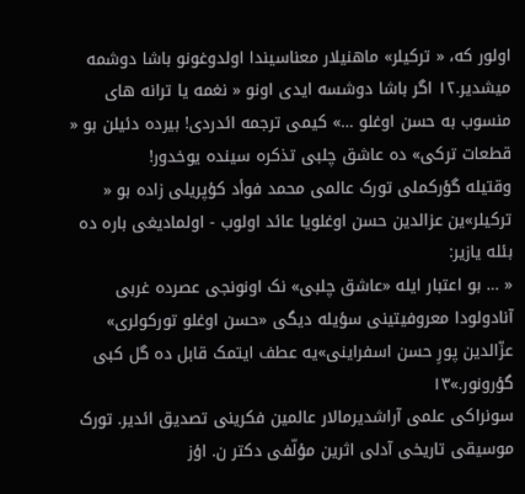اولور که، « ترکیلر» ماهنیلار معناسیندا اولدوغونو باشا دوشمه میشدیر.۱۲ اگر باشا دوشسه ایدی اونو « نغمه یا ترانه های منسوب به حسن اوغلو …» کیمی ترجمه ائدردی! بیرده دئیلن بو « قطعات ترکی» ده عاشق چلبی تذکره سینده یوخدور!
وقتیله گؤرکملی تورک عالمی محمد فوأد کؤپریلی زاده بو « ترکیلر»ین عزالدین حسن اوغلویا عائد اولوب - اولمادیغی باره ده بئله یازیر:
« … بو اعتبار ایله «عاشق چلبی» نک اونونجی عصرده غربی آنادولودا معروفیتینی سؤیله دیگی «حسن اوغلو تورکولری» عزّالدین پورِ حسن اسفراینی»یه عطف ایتمک قابل ده گل کبی گؤرونور.»۱۳
سونراکی علمی آراشدیرمالار عالمین فکرینی تصدیق ائدیر. تورک موسیقی تاریخی آدلی اثرین مؤلّفی دکتر ن. اؤز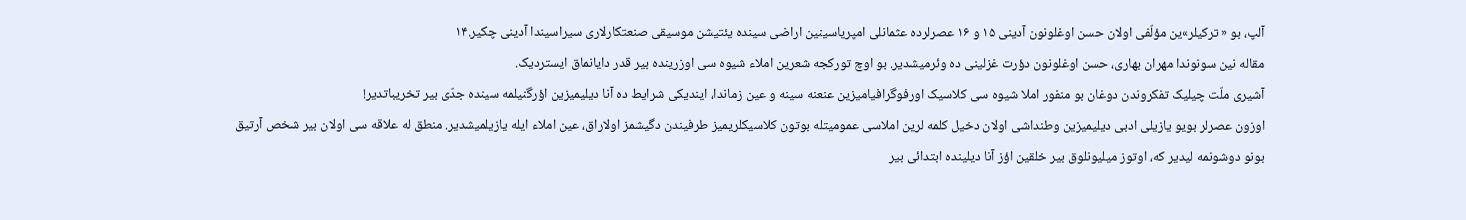آلپ، بو « ترکیلر»ین مؤلّفی اولان حسن اوغلونون آدینی ۱۵ و ۱۶ عصرلرده عثمانلی امپریاسینین اراضی سینده یئتیشن موسیقی صنعتکارلاری سیراسیندا آدینی چکیر.۱۴
مقاله نین سونوندا مهران بهاری، حسن اوغلونون دؤرت غزلینی ده وئرمیشدیر. بو اوچ تورکجه شعرین املاء شیوه سی اوزرینده بیر قدر دایانماق ایستردیک.
آشیری ملّت چیلیک تفکروندن دوغان بو منفور املا شیوه سی کلاسیک اورفوگرافیامیزین عنعنه سینه و عین زماندا، ایندیکی شرایط ده آنا دیلیمیزین اؤرگنیلمه سینده جدّی بیر تخریباتدیر!
اوزون عصرلر بویو یازیلی ادبی دیلیمیزین وطنداشی اولان دخیل کلمه لرین املاسی عمومیتله بوتون کلاسیکلریمیز طرفیندن دگیشمز اولاراق، عین املاء ایله یازیلمیشدیر. منطق له علاقه سی اولان بیر شخص آرتیق بونو دوشونمه لیدیر که، اوتوز میلیونلوق بیر خلقین اؤز آنا دیلینده ابتدائی بیر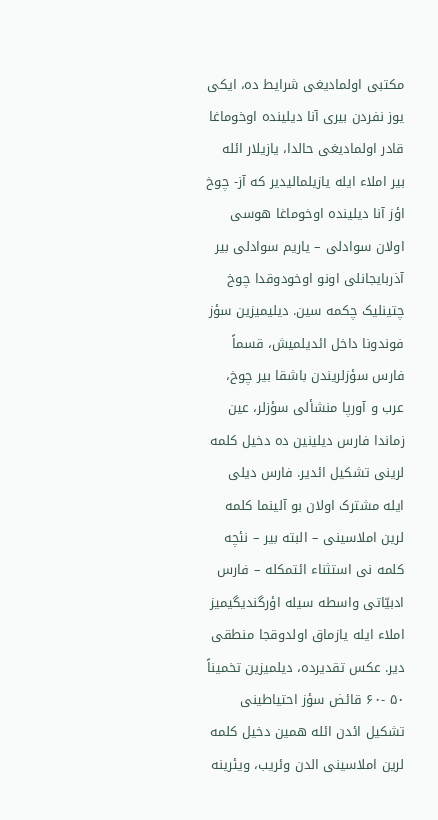مکتبی اولمادیغی شرایط ده، ایکی یوز نفردن بیری آنا دیلینده اوخوماغا قادر اولمادیغی حالدا، یازیلار ائله بیر املاء ایله یازیلمالیدیر که آز- چوخ اؤز آنا دیلینده اوخوماغا هوسی اولان سوادلی – یاریم سوادلی بیر آذربایجانلی اونو اوخودوقدا چوخ چتینلیک چکمه سین. دیلیمیزین سؤز فوندونا داخل ائدیلمیش، قسماً فارس سؤزلریندن باشقا بیر چوخ، عرب و آورپا منشألی سؤزلر، عین زماندا فارس دیلینین ده دخیل کلمه لرینی تشکیل ائدیر. فارس دیلی ایله مشترک اولان بو آلینما کلمه لرین املاسینی – البته بیر – نئچه کلمه نی استثناء ائتمکله – فارس ادبیّاتی واسطه سیله اؤرگندیگیمیز املاء ایله یازماق اولدوقجا منطقی دیر. عکس تقدیرده، دیلمیزین تخمیناً ۵۰ -۶۰ قائض سؤز احتیاطینی تشکیل ائدن ائله همین دخیل کلمه لرین املاسینی الدن وئریب، ویئرینه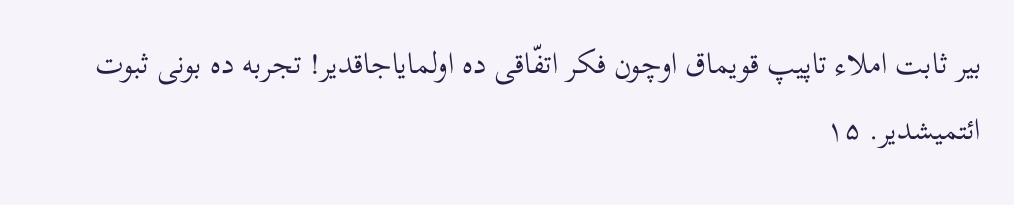بیر ثابت املاء تاپیپ قویماق اوچون فکر اتفّاقی ده اولمایاجاقدیر! تجربه ده بونی ثبوت ائتمیشدیر. ۱۵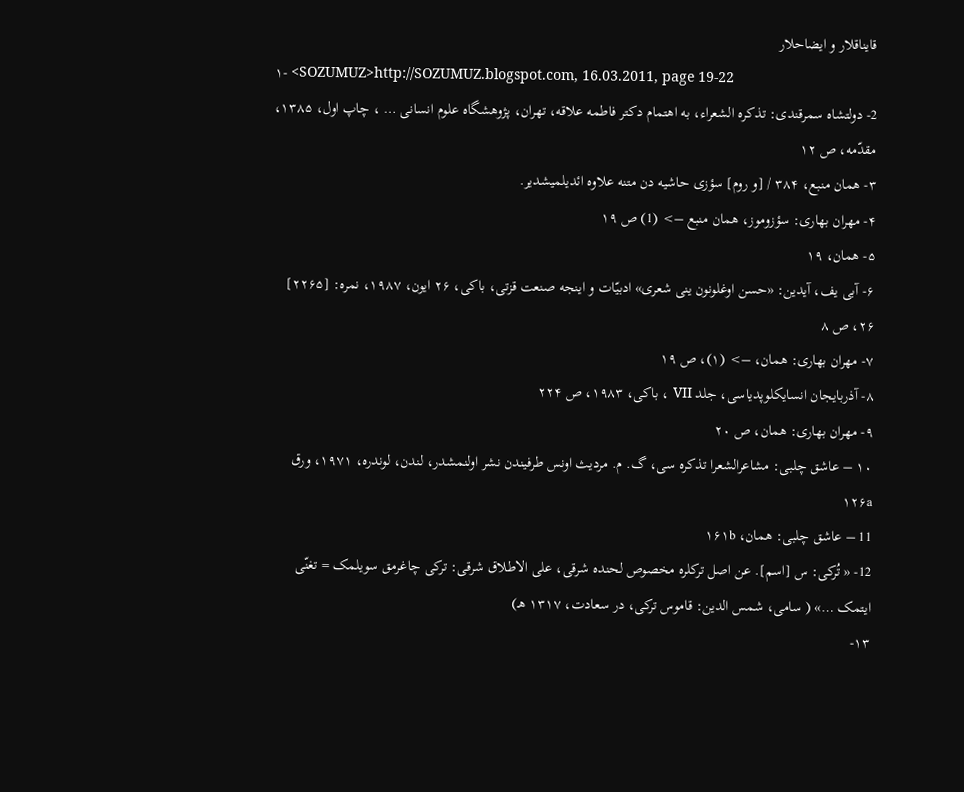قایناقلار و ایضاحلار
۱- <SOZUMUZ>http://SOZUMUZ.blogspot.com, 16.03.2011, page 19-22
2- دولتشاه سمرقندی: تذکره الشعراء، به اهتمام دکتر فاطمه علاقه، تهران، پژوهشگاه علوم انسانی … ، چاپ اول، ۱۳۸۵، مقدّمه، ص ۱۲
۳- همان منبع، ۳۸۴ / [و روم] سؤزی حاشیه دن متنه علاوه ائدیلمیشدیر.
۴- مهران بهاری: سؤزوموز، همان منبع –> (1) ص ۱۹
۵- همان، ۱۹
۶- آبی یف، آیدین: «حسن اوغلونون ینی شعری» ادبیّات و اینجه صنعت قزتی، باکی، ۲۶ ایون، ۱۹۸۷، نمره: [۲۲۶۵] ۲۶، ص ۸
۷- مهران بهاری: همان، –> (۱)، ص ۱۹
۸- آذربایجان انسایکلوپدیاسی، جلد VII ، باکی، ۱۹۸۳، ص ۲۲۴
۹- مهران بهاری: همان، ص ۲۰
۱۰ – عاشق چلبی: مشاعرالشعرا تذکره سی، گ. م. مردیث اونس طرفیندن نشر اولنمشدر، لندن، لوندره، ۱۹۷۱، ورق ۱۲۶a
11 – عاشق چلبی: همان، ۱۶۱b
12- « تُرکی: س [اسم]. عن اصل ترکلره مخصوص لحنده شرقی، علی الاطلاق شرقی: ترکی چاغرمق سویلمک = تغنّی ایتمک …» ( سامی، شمس الدین: قاموس ترکی، در سعادت، ۱۳۱۷ هـ)
۱۳-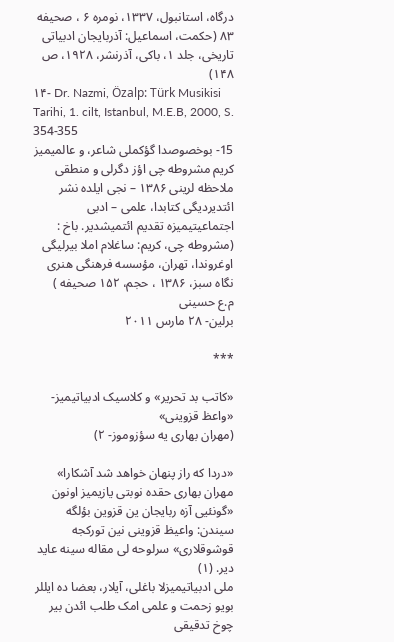درگاه، استانبول، ۱۳۳۷، نومره ۶ ، صحیفه ۸۳ (حکمت، اسماعیل: آذربایجان ادبیاتی تاریخی، جلد ۱، باکی، آذرنشر، ۱۹۲۸، ص ۱۴۸)
۱۴- Dr. Nazmi, Özalp: Türk Musikisi Tarihi, 1. cilt, Istanbul, M.E.B, 2000, S. 354-355
15- بوخصوصدا گؤکملی شاعر، و عالمیمیز کریم مشروطه چی اؤز دگرلی و منطقی ملاحظه لرینی ۱۳۸۶ – نجی ایلده نشر ائتدیردیگی کتابدا، علمی – ادبی اجتماعیتیمیزه تقدیم ائتمیشدیر. باخ :
(مشروطه چی، کریم: ساغلام املا بیرلیگی اوغروندا، تهران، مؤسسه فرهنگی هنری نگاه سبز، ۱۳۸۶ ، حجم، ۱۵۲ صحیفه )
م.ع حسینی
برلین- ۲۸ مارس ۲۰۱۱

***

«کاتب بد تحریر» و کلاسیک ادبیاتیمیز- «واعظ قزوینی»
(مهران بهاری یه سؤزوموز- ۲)

«دردا که راز پنهان خواهد شد آشکارا»
مهران بهاری حقده نوبتی یازیمیز اونون «گونئیی آزه ربایجان ین قزوین بؤلگه سیندن: واعیظ قزوینی نین تورکجه قوشوقلاری» سرلوحه لی مقاله سینه عاید دیر. (۱)
ملی ادبیاتیمیزلا باغلی، آیلار، بعضا ده ایللر بویو زحمت و علمی امک طلب ائدن بیر چوخ تدقیقی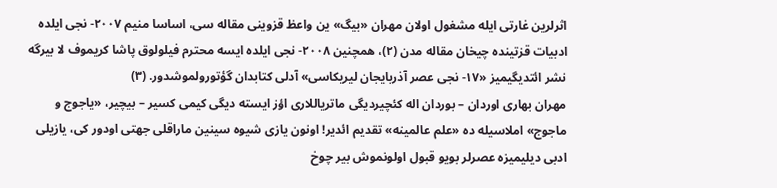اثرلرین غارتی ایله مشغول اولان مهران «بیگ» ین واعظ قزوینی مقاله سی، اساسا منیم ۲۰۰۷- نجی ایلده ادبیات قزتینده چیخان مقاله مدن (۲)، همچنین ۲۰۰۸- نجی ایلده ایسه محترم فیلولوق پاشا کریموف لا بیرگه نشر ائتدیگیمیز «۱۷- نجی عصر آذربایجان لیریکاسی» آدلی کتابدان گؤتورولموشدور. (۳)
مهران بهاری اوردان – بوردان اله کئچیردیگی ماتریاللاری اؤز ایسته دیگی کیمی کسیر – بیچیر، «یاجوج و ماجوج» املاسیله ده «علم عالمینه» تقدیم ائدیر! اونون یازی شیوه سینین ماراقلی جهتی اودور کی، یازیلی ادبی دیلیمیزه عصرلر بویو قبول اولونموش بیر چوخ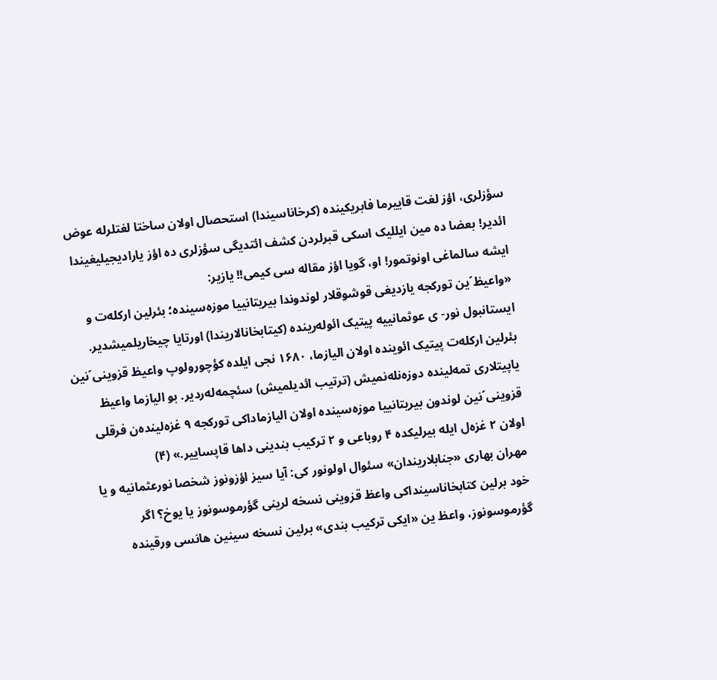سؤزلری، اؤز لغت قاییرما فابریکینده (کرخاناسیندا) استحصال اولان ساختا لغتلرله عوض ائدیر! بعضا ده مین ایللیک اسکی قبرلردن کشف ائتدیگی سؤزلری ده اؤز یارادیجیلیغیندا ایشه سالماغی اونوتمور! او، گویا اؤز مقاله سی کیمی!! یازیر:
«واعیظˊین تورکجه یازدیغی قوشوقلار لوندوندا بیریتانییا موزه‌سینده؛ بئرلین ارکله‌ت و ایستانبول نور- ی عوثمانییه پیتیک ائوله‌رینده (کیتابخانالاریندا) اورتایا چیخاریلمیشدیر. بئرلین ارکله‌ت پیتیک ائوینده اولان الیازما، ١۶٨٠ نجی ایلده کؤچورولوپ واعیظ قزوینیˊنین یاپیتلاری تمه‌لینده دوزه‌نله‌نمیش (ترتیب ائدیلمیش) سئچمه‌له‌ردیر. بو الیازما واعیظ قزوینیˊنین لوندون بیریتانییا موزه‌سینده اولان الیازماداکی تورکجه ٩ غزه‌لینده‌ن فرقلی اولان ٢ غزه‌ل ایله بیرلیکده ۴ روباعی و ٢ ترکیب بندینی داها قاپساییر.» (۴)
مهران بهاری «جنابلاریندان» سئوال اولونور کی: آیا سیز اؤزونوز شخصا نورعثمانیه و یا خود برلین کتابخاناسینداکی واعظ قزوینی نسخه لرینی گؤرموسونوز یا یوخ؟ اگر گؤرموسونوز، واعظ ین «ایکی ترکیب بندی» برلین نسخه سینین هانسی ورقینده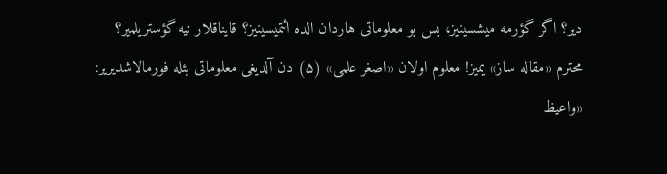دیر؟ اگر گؤرمه میشسینیز، بس بو معلوماتی هاردان الده ائتمیسینیز؟ قایناقلار نیه گؤستریلمیر؟
محترم «مقاله ساز» یمیز! معلوم اولان «اصغر علمی» (۵) دن آلدیغی معلوماتی بئله فورمالاشدیریر:
«واعیظ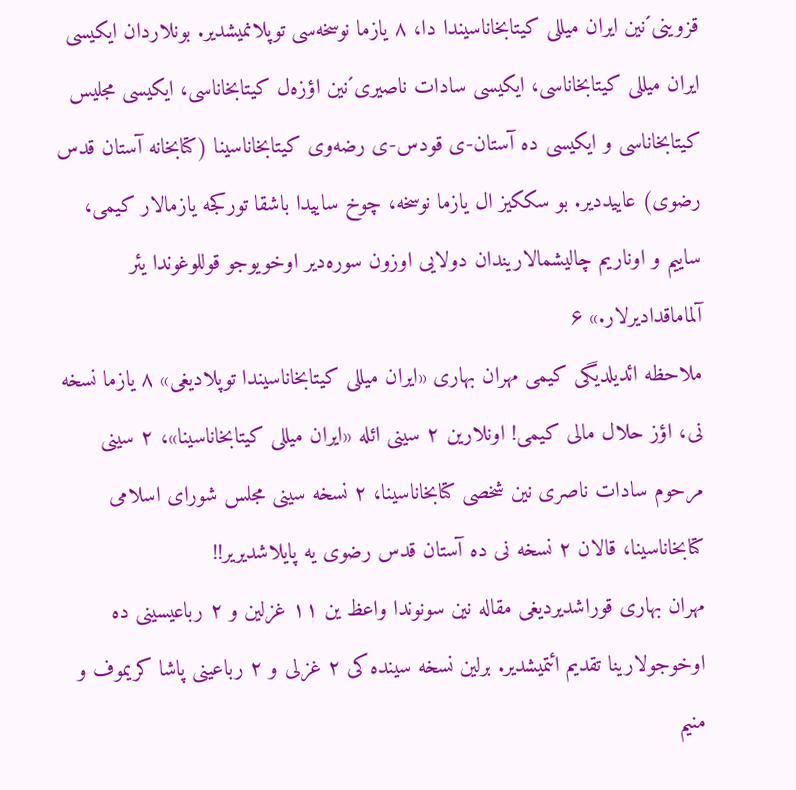قزوینیˊنین ایران میللی کیتابخاناسیندا دا، ٨ یازما نوسخه‌سی توپلانمیشدیر. بونلاردان ایکیسی ایران میللی کیتابخاناسی، ایکیسی سادات ناصیریˊنین اؤزه‌ل کیتابخاناسی، ایکیسی مجلیس کیتابخاناسی و ایکیسی ده آستان-ی قودس-ی رضه‌وی کیتابخاناسینا (کتابخانه آستان قدس رضوی) عاییددیر. بو سککیز ال یازما نوسخه، چوخ ساییدا باشقا تورکجه یازمالار کیمی، ساییم و اوناریم چالیشمالاریندان دولایی اوزون سوره‌دیر اوخویوجو قوللوغوندا یئر آلماماقدادیرلار.» ۶
ملاحظه ائدیلدیگی کیمی مهران بهاری «ایران میللی کیتابخاناسیندا توپلادیغی» ۸ یازما نسخه نی، اؤز حلال مالی کیمی! اونلارین ۲ سینی ائله «ایران میللی کیتابخاناسینا»، ۲ سینی مرحوم سادات ناصری نین شخصی کتابخاناسینا، ۲ نسخه سینی مجلس شورای اسلامی کتابخاناسینا، قالان ۲ نسخه نی ده آستان قدس رضوی یه پایلاشدیریر!!
مهران بهاری قوراشدیردیغی مقاله نین سونوندا واعظ ین ۱۱ غزلین و ۲ رباعیسینی ده اوخوجولارینا تقدیم ائتمیشدیر. برلین نسخه سینده کی ۲ غزلی و ۲ رباعینی پاشا کریموف و منیم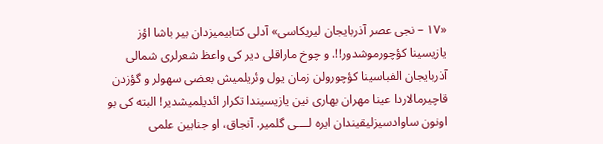«۱۷ – نجی عصر آذربایجان لیریکاسی» آدلی کتابیمیزدان بیر باشا اؤز یازیسینا کؤچورموشدور!!. و چوخ ماراقلی دیر کی واعظ شعرلری شمالی آذربایجان الفباسینا کؤچورولن زمان یول وئریلمیش بعضی سهولر و گؤزدن قاچیرمالاردا عینا مهران بهاری نین یازیسیندا تکرار ائدیلمیشدیر! البته کی بو اونون ساوادسیزلیقیندان ایره لــــی گلمیر. آنجاق، او جنابین علمی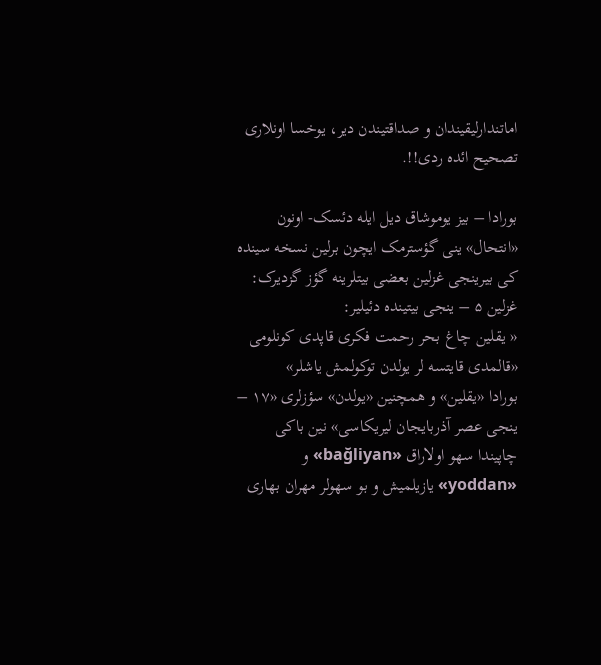اماتندارلیقیندان و صداقتیندن دیر، یوخسا اونلاری تصحیح ائده ردی!!.

بورادا – بیز یوموشاق دیل ایله دئسک- اونون «انتحال» ینی گؤسترمک ایچون برلین نسخه سینده کی بیرینجی غزلین بعضی بیتلرینه گؤز گزدیرک:
غزلین ۵ – ینجی بیتینده دئیلیر:
« یقلین چاغ بحر رحمت فکری قاپدی کونلومی
«قالمدی قایتسه لر یولدن توکولمش یاشلر»
بورادا «یقلین» و همچنین «یولدن» سؤزلری «۱۷ – ینجی عصر آذربایجان لیریکاسی» نین باکی چاپیندا سهو اولاراق «bağliyan» و «yoddan» یازیلمیش و بو سهولر مهران بهاری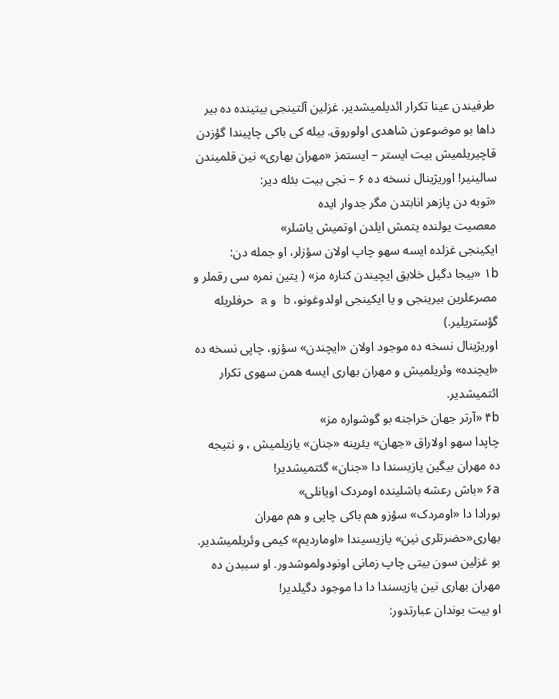طرفیندن عینا تکرار ائدیلمیشدیر. غزلین آلتینجی بیتینده ده بیر داها بو موضوعون شاهدی اولوروق. بیله کی باکی چاپیندا گؤزدن قاچیریلمیش بیت ایستر – ایستمز «مهران بهاری» نین قلمیندن سالینیر! اوریژینال نسخه ده ۶ – نجی بیت بئله دیر:
«توبه دن پازهر انابتدن مگر جدوار ایده
معصیت یولنده یتمش ایلدن اوتمیش یاشلر»
ایکینجی غزلده ایسه سهو چاپ اولان سؤزلر، او جمله دن:
۱b «بیجا دگیل خلایق ایچیندن کناره مز» ( یتین نمره سی رقملر و مصرعلرین بیرینجی و یا ایکینجی اولدوغونو، b و a حرفلریله گؤستریلیر.)
اوریژینال نسخه ده موجود اولان «ایچندن» سؤزو، چاپی نسخه ده «ایچنده» وئریلمیش و مهران بهاری ایسه همن سهوی تکرار ائتمیشدیر.
۴b «آرتر جهان خراجنه بو گوشواره مز»
چاپدا سهو اولاراق «جهان» یئرینه «جنان» یازیلمیش ، و نتیجه ده مهران بیگین یازیسندا دا «جنان» گئتمیشدیر!
۶a «باش رعشه باشلینده اومردک اویانلی»
بورادا دا «اومردک» سؤزو هم باکی چاپی و هم مهران بهاری«حضرتلری نین» یازیسیندا «اوماردیم» کیمی وئریلمیشدیر.
بو غزلین سون بیتی چاپ زمانی اونودولموشدور. او سببدن ده مهران بهاری نین یازیسندا دا دا موجود دگیلدیر!
او بیت بوندان عبارتدور: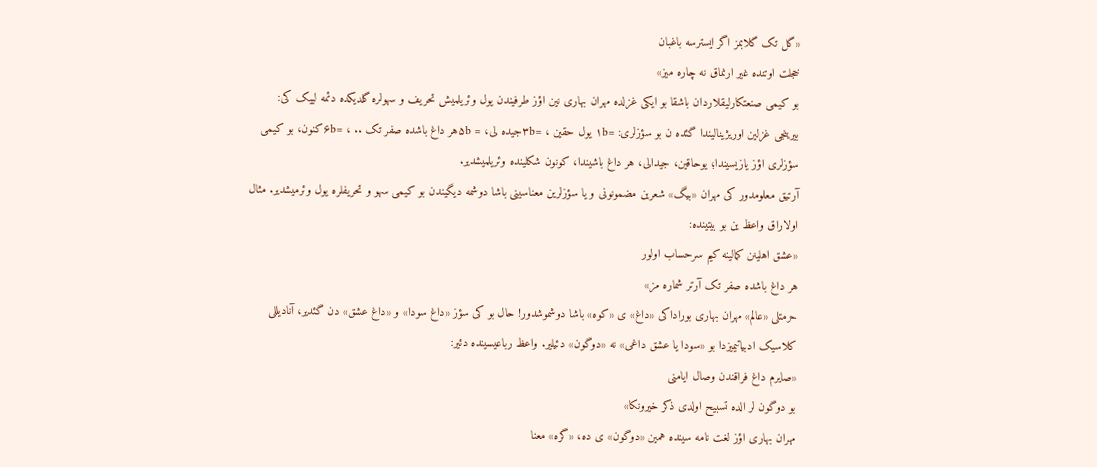«گل تک گلابمز اگر ایسترسه باغبان
خجلت اوتنده غیر ارنماق نه چاره میز»
بو کیمی صنعتکارلیقلاردان باشقا بو ایکی غزلده مهران بهاری نین اؤز طرفیندن یول وئریلمیش تحریف و سهولره گلدیکده دئمه لییک کی:
بیرینجی غزلین اوریژینالیندا گئده ن بو سؤزلری: =۱b یول حقین ، =۳bجیده لی، = ۵bهر داغ باشده صفر تک .. ، =۶bکنون، بو کیمی سؤزلری اؤز یازیسیندا؛ یوحاقین، جیدالی، هر داغ باشیندا، کونون شکلینده وئریلمیشدیر.
آرتیق معلومدور کی مهران «بیگ» شعرین مضمونونی و یا سؤزلرین معناسینی باشا دوشمه دیگیندن بو کیمی سهو و تحریفلره یول وئرمیشدیر. مثال اولاراق واعظ ین بو بیتینده:
«عشق اهلینن کمالینه کیم سرحساب اولور
هر داغ باشده صفر تک آرتر شماره مز»
حرمتلی «عالم» مهران بهاری بوراداکی «داغ» ی «کوه» باشا دوشموشدور! حال بو کی سؤز «داغ سودا» و «داغ عشق» دن گئدیر، آنادیللی کلاسیک ادبیاتیمیزدا بو «سودا یا عشق داغی» نه «دوگون» دئیلیر. واعظ رباعیسینده دئیر:
«صایرم داغ فراقندن وصال ایامنی
بو دوگون لر الده تسبیح اولدی ذکر خیرونکا»
مهران بهاری اؤز لغت نامه سینده همین «دوگون» ی ده، «گره» معنا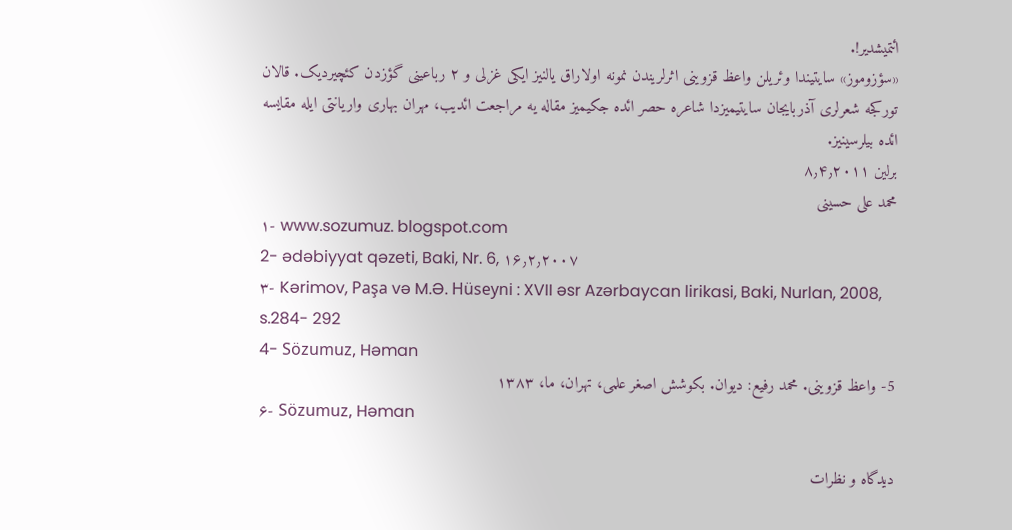ائتمیشدیر!.
«سؤزوموز» سایتیندا وئریلن واعظ قزوینی اثرلریندن نمونه اولاراق یالنیز ایکی غزلی و ۲ رباعینی گؤزدن کئچیردیک. قالان تورکجه شعرلری آذربایجان سایتیمیزدا شاعره حصر ائده جکیمیز مقاله یه مراجعت ائدیب، مهران بهاری واریانتی ایله مقایسه ائده بیلرسینیز.
برلین ۸٫۴٫۲۰۱۱
محمد علی حسینی
۱- www.sozumuz. blogspot.com
2- ədəbiyyat qəzeti, Baki, Nr. 6, ۱۶٫۲٫۲۰۰۷
۳- Kərimov, Paşa və M.Ə. Hüseyni : XVII əsr Azərbaycan lirikasi, Baki, Nurlan, 2008, s.284- 292
4- Sözumuz, Həman
5- واعظ قزوینی. محمد رفیع: دیوان. بکوشش اصغر علمی، تهران، ما، ۱۳۸۳
۶- Sözumuz, Həman

دیدگاه‌ و نظرات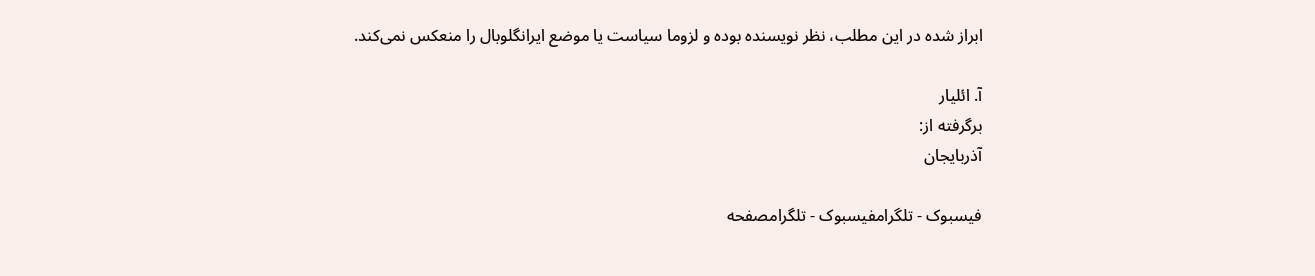ابراز شده در این مطلب، نظر نویسنده بوده و لزوما سیاست یا موضع ایرانگلوبال را منعکس نمی‌کند.

آ. ائلیار
برگرفته از:
آذربایجان

فیسبوک - تلگرامفیسبوک - تلگرامصفحه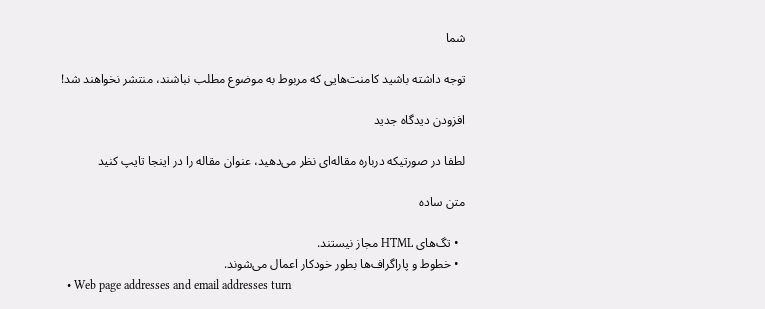شما

توجه داشته باشید کامنت‌هایی که مربوط به موضوع مطلب نباشند، منتشر نخواهند شد!

افزودن دیدگاه جدید

لطفا در صورتیکه درباره مقاله‌ای نظر می‌دهید، عنوان مقاله را در اینجا تایپ کنید

متن ساده

  • تگ‌های HTML مجاز نیستند.
  • خطوط و پاراگراف‌ها بطور خودکار اعمال می‌شوند.
  • Web page addresses and email addresses turn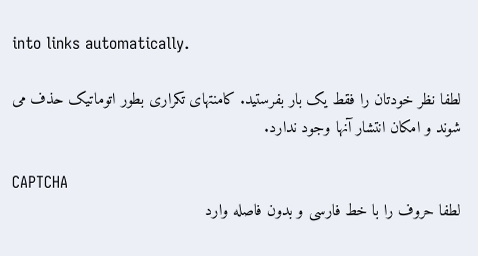into links automatically.

لطفا نظر خودتان را فقط یک بار بفرستید. کامنتهای تکراری بطور اتوماتیک حذف می شوند و امکان انتشار آنها وجود ندارد.

CAPTCHA
لطفا حروف را با خط فارسی و بدون فاصله وارد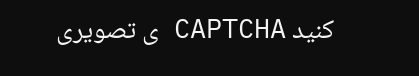کنید CAPTCHA ی تصویری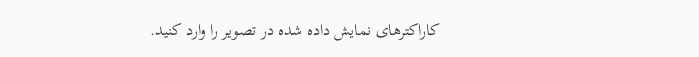کاراکترهای نمایش داده شده در تصویر را وارد کنید.